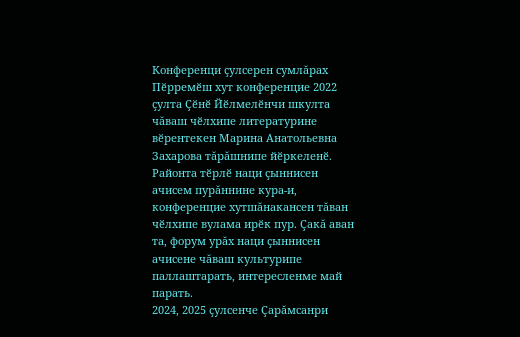Конференци çулсерен сумлăрах
Пӗрремӗш хут конференцие 2022 çулта Çӗнӗ Йӗлмелӗнчи шкулта чăваш чӗлхипе литературине вӗрентекен Марина Анатольевна Захарова тăрăшнипе йӗркеленӗ. Районта тӗрлӗ наци çыннисен ачисем пурăннине кура-и, конференцие хутшăнакансен тăван чӗлхипе вулама ирӗк пур. Çакă аван та, форум урăх наци çыннисен ачисене чăваш культурипе паллаштарать, интересленме май парать.
2024, 2025 çулсенче Çарăмсанри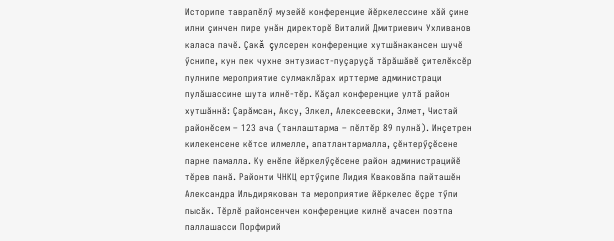Историпе таврапӗлӳ музейӗ конференцие йӗркелессине хăй çине илни çинчен пире унăн директорӗ Виталий Дмитриевич Ухливанов каласа пачӗ. Çакă çулсерен конференцие хутшăнакансен шучӗ ӳснипе, кун пек чухне энтузиаст-пуçаруçă тăрăшăвӗ çителӗксӗр пулнипе мероприятие сулмаклăрах ирттерме администраци пулăшассине шута илнӗ-тӗр. Кăçал конференцие ултă район хутшăннă: Çарăмсан, Аксу, Элкел, Алексеевски, Элмет, Чистай районӗсем – 123 ача (танлаштарма – пӗлтӗр 89 пулнă). Инçетрен килекенсене кӗтсе илмелле, апатлантармалла, çӗнтерӳçӗсене парне памалла. Ку енӗпе йӗркелӳçӗсене район администрацийӗ тӗрев панă. Районти ЧНКЦ ертӳçипе Лидия Кваковăпа пайташӗн Александра Ильдирякован та мероприятие йӗркелес ӗçре тӳпи пысăк. Тӗрлӗ районсенчен конференцие килнӗ ачасен поэтпа паллашасси Порфирий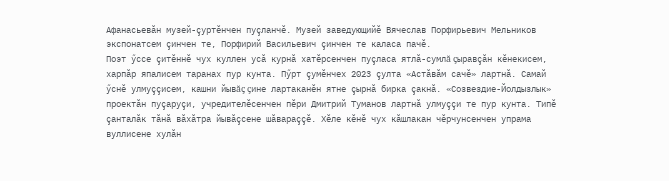Афанасьевăн музей-çуртӗнчен пуçланчӗ. Музей заведующийӗ Вячеслав Порфирьевич Мельников экспонатсем çинчен те, Порфирий Васильевич çинчен те каласа пачӗ.
Поэт ӳссе çитӗннӗ чух куллен усă курнă хатӗрсенчен пуçласа ятлă-сумлă çыравçăн кӗнекисем, харпăр япалисем таранах пур кунта. Пӳрт çумӗнчех 2023 çулта «Астăвăм сачӗ» лартнă. Самай ӳснӗ улмуççисем, кашни йывăç çине лартаканӗн ятне çырнă бирка çакнă. «Созвездие-Йолдызлык» проектăн пуçаруçи, учредителӗсенчен пӗри Дмитрий Туманов лартнă улмуççи те пур кунта. Типӗ çанталăк тăнă вăхăтра йывăçсене шăвараççӗ. Хӗле кӗнӗ чух кăшлакан чӗрчунсенчен упрама вуллисене хулăн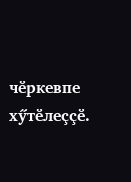чӗркевпе хӳтӗлеççӗ.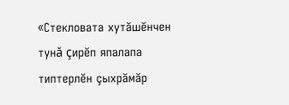«Стекловата хутăшӗнчен тунă çирӗп япалапа типтерлӗн çыхрăмăр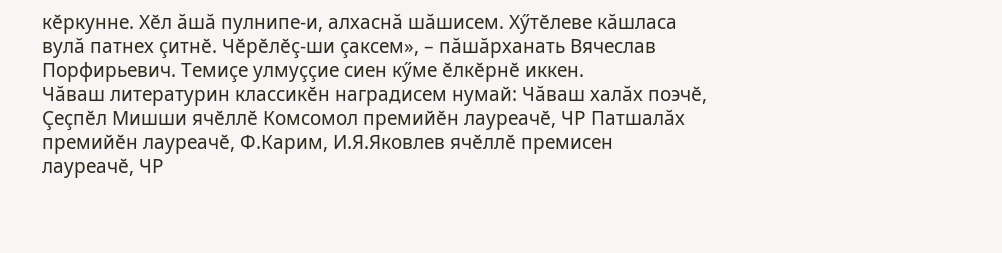кӗркунне. Хӗл ăшă пулнипе-и, алхаснă шăшисем. Хӳтӗлеве кăшласа вулă патнех çитнӗ. Чӗрӗлӗç-ши çаксем», – пăшăрханать Вячеслав Порфирьевич. Темиçе улмуççие сиен кӳме ӗлкӗрнӗ иккен.
Чăваш литературин классикӗн наградисем нумай: Чăваш халăх поэчӗ, Çеçпӗл Мишши ячӗллӗ Комсомол премийӗн лауреачӗ, ЧР Патшалăх премийӗн лауреачӗ, Ф.Карим, И.Я.Яковлев ячӗллӗ премисен лауреачӗ, ЧР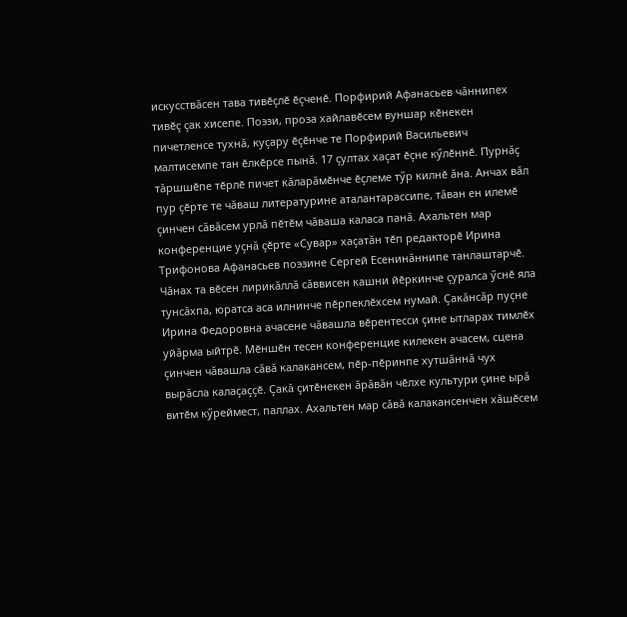искусствăсен тава тивӗçлӗ ӗçченӗ. Порфирий Афанасьев чăннипех тивӗç çак хисепе. Поэзи, проза хайлавӗсем вуншар кӗнекен пичетленсе тухнă, куçару ӗçӗнче те Порфирий Васильевич малтисемпе тан ӗлкӗрсе пынă. 17 çултах хаçат ӗçне кӳлӗннӗ. Пурнăç тăршшӗпе тӗрлӗ пичет кăларăмӗнче ӗçлеме тӳр килнӗ ăна. Анчах вăл пур çӗрте те чăваш литературине аталантарассипе, тăван ен илемӗ çинчен сăвăсем урлă пӗтӗм чăваша каласа панă. Ахальтен мар конференцие уçнă çӗрте «Сувар» хаçатăн тӗп редакторӗ Ирина Трифонова Афанасьев поэзине Сергей Есенинăннипе танлаштарчӗ. Чăнах та вӗсен лирикăллă сăввисен кашни йӗркинче çуралса ӳснӗ яла тунсăхпа, юратса аса илнинче пӗрпеклӗхсем нумай. Çакăнсăр пуçне Ирина Федоровна ачасене чăвашла вӗрентесси çине ытларах тимлӗх уйăрма ыйтрӗ. Мӗншӗн тесен конференцие килекен ачасем, сцена çинчен чăвашла сăвă калакансем, пӗр-пӗринпе хутшăннă чух вырăсла калаçаççӗ. Çакă çитӗнекен ăрăвăн чӗлхе культури çине ырă витӗм кӳреймест, паллах. Ахальтен мар сăвă калакансенчен хăшӗсем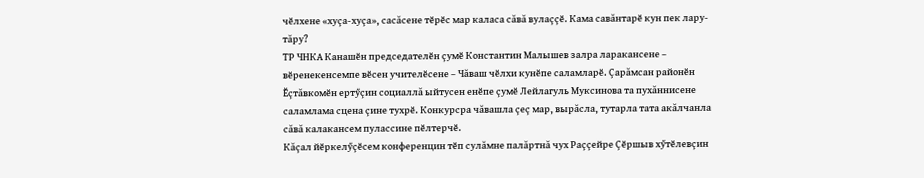чӗлхене «хуçа-хуçа», сасăсене тӗрӗс мар каласа сăвă вулаççӗ. Кама савăнтарӗ кун пек лару-тăру?
ТР ЧНКА Канашӗн председателӗн çумӗ Константин Малышев залра ларакансене – вӗренекенсемпе вӗсен учителӗсене – Чăваш чӗлхи кунӗпе саламларӗ. Çарăмсан районӗн Ӗçтăвкомӗн ертӳçин социаллă ыйтусен енӗпе çумӗ Лейлагуль Муксинова та пухăннисене саламлама сцена çине тухрӗ. Конкурсра чăвашла çеç мар, вырăсла, тутарла тата акăлчанла сăвă калакансем пулассине пӗлтерчӗ.
Кăçал йӗркелӳçӗсем конференцин тӗп сулăмне палăртнă чух Раççейре Çӗршыв хӳтӗлевçин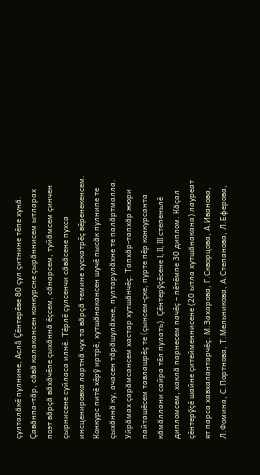çулталăкӗ пулнине, Аслă Çӗнтерӗве 80 çул çитнине тӗпе хунă. Çавăнпа-тăр, сăвă калакансен конкурсне çырăннисем ытларах поэт вăрçă вăхăчӗпе çыхăннă ӗçсем, сăнарсем, туйăмсем çинчен çырнисене суйласа илнӗ. Тӗрлӗ çулсенчи сăвăсене пухса инсценировка лартнă чух та вăрçă темине хускатрӗç вӗренекенсем.
Конкурс питӗ хӗрӳ иртрӗ, хутшăнакансен шучӗ пысăк пулнипе те çыхăннă ку, ачасен тăрăшулăхне, пултарулăхне те палăртмалла. Уйрăмах çарăмсансем хастар хутшăнчӗç. Тапхăр-тапхăр жюри пайташӗсем тавлашрӗç те (çынсем-çке, пурте пӗр конкурсанта кăмăллани сайра тӗл пулать). Çӗнтерӳçӗсене I, II, III степеньлӗ дипломсем, хаклă парнесем пачӗç – пӗтӗмпе 30 диплом. Кăçал çӗнтерӳçӗ шайне çитейменнисене (20 ытла хутшăнакана) лауреат ят парса хавхалантарчӗç. М.Захарова, Г.Скворцова, А.Иванова, Л.Фомина, С.Портнова, Т.Мельникова, А.Степанова, Л.Еферова,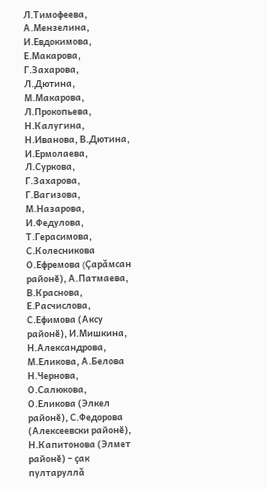Л.Тимофеева, А.Мензелина, И.Евдокимова, Е.Макарова, Г.Захарова, Л.Дютина, М.Макарова, Л.Прокопьева, Н.Калугина, Н.Иванова, В.Дютина, И.Ермолаева, Л.Суркова, Г.Захарова, Г.Вагизова, М.Назарова, И.Федулова, Т.Герасимова, С.Колесникова О.Ефремова (Çарăмсан районӗ), А.Патмаева, В.Краснова, Е.Расчислова, С.Ефимова (Аксу районӗ), И.Мишкина, Н.Александрова, М.Еликова, А.Белова Н.Чернова, О.Салюкова, О.Еликова (Элкел районӗ), С.Федорова (Алексеевски районӗ), Н.Капитонова (Элмет районӗ) – çак пултаруллă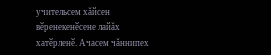учительсем хăйсен вӗренекенӗсене лайăх хатӗрленӗ. Ачасем чăннипех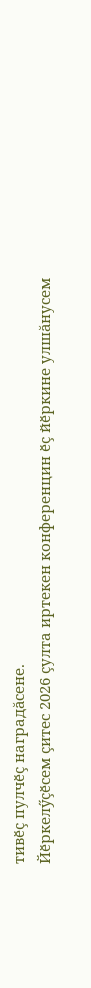тивӗç пулчӗç наградăсене.
Йӗркелӳçӗсем çитес 2026 çулта иртекен конференцин ӗç йӗркине улшăнусем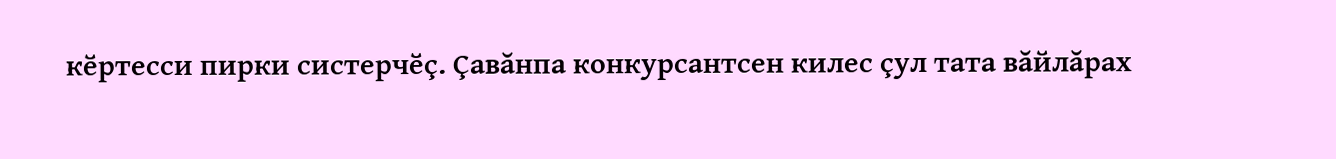кӗртесси пирки систерчӗç. Çавăнпа конкурсантсен килес çул тата вăйлăрах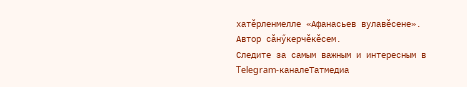хатӗрленмелле «Афанасьев вулавӗсене».
Автор сăнӳкерчӗкӗсем.
Следите за самым важным и интересным в Telegram-каналеТатмедиа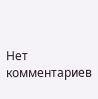Нет комментариев